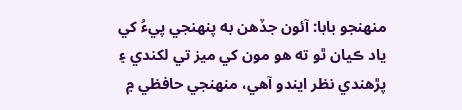منھنجو بابا: آئون جڏھن به پنھنجي پيءُ کي ياد ڪيان ٿو ته ھو مون کي ميز تي لکندي ۽ پڙھندي نظر ايندو آهي، منھنجي حافظي ۾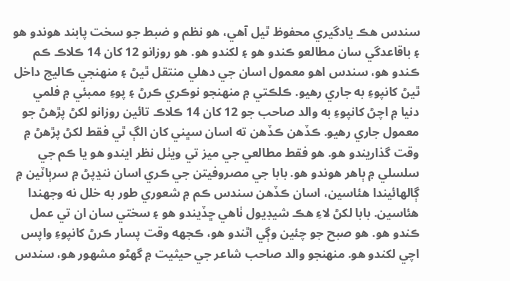سندس ھڪ يادگيري محفوظ ٿيل آھي، ھو نظم و ضبط جو سخت پابند ھوندو ھو ۽ باقاعدگي سان مطالعو ڪندو ھو ۽ لکندو ھو. ھو روزانو 12 کان 14 ڪلاڪ ڪم ڪندو ھو، سندس اھو معمول اسان جي دھلي منتقل ٿيڻ ۽ منھنجي ڪاليج داخل ٿيڻ کانپوءِ به جاري رھيو. ڪلڪتي ۾ منھنجو نوڪري ڪرڻ ۽ پوءِ ممبئي ۾ فلمي دنيا ۾ اچڻ کانپوءِ به والد صاحب جو 12 کان 14 ڪلاڪ تائين روزانو لکڻ پڙھڻ جو معمول جاري رھيو. ڪڏھن ڪڏھن ته اسان سڀني کان الڳ ٿي فقط لکڻ پڙھڻ ۾ وقت گذاريندو هو. ھو فقط مطالعي جي ميز تي ويٺل نظر ايندو ھو يا ڪم جي سلسلي ۾ ٻاھر ھوندو ھو. بابا جي مصروفيتن جي ڪري اسان ننڍپڻ ۾ سرٻاٽين ۾ ڳالھائيندا ھئاسين، اسان ڪڏھن سندس ڪم ۾ شعوري طور به خلل نه وجھندا ھئاسين. بابا لکڻ لاءِ ھڪ شيڊيول ٺاھي ڇڏيندو ھو ۽ سختي سان ان تي عمل ڪندو هو. ھو صبح جو چئين وڳي اٿندو ھو، ڪجھه وقت پسار ڪرڻ کانپوءِ واپس اچي لکندو هو. منھنجو والد صاحب شاعر جي حيثيت ۾ گھڻو مشھور ھو، سندس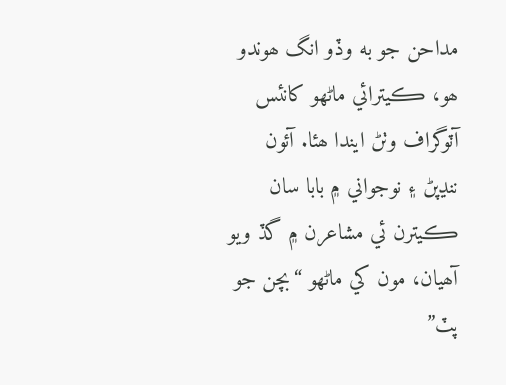مداحن جو به وڏو انگ ھوندو ھو، ڪيترائي ماڻھو کانئس آٽوگراف وٺڻ ايندا ھئا. آئون ننڍپڻ ۽ نوجواني ۾ بابا سان ڪيترن ئي مشاعرن ۾ گڏ ويو آھيان، مون کي ماڻھو “بچن جو پٽ”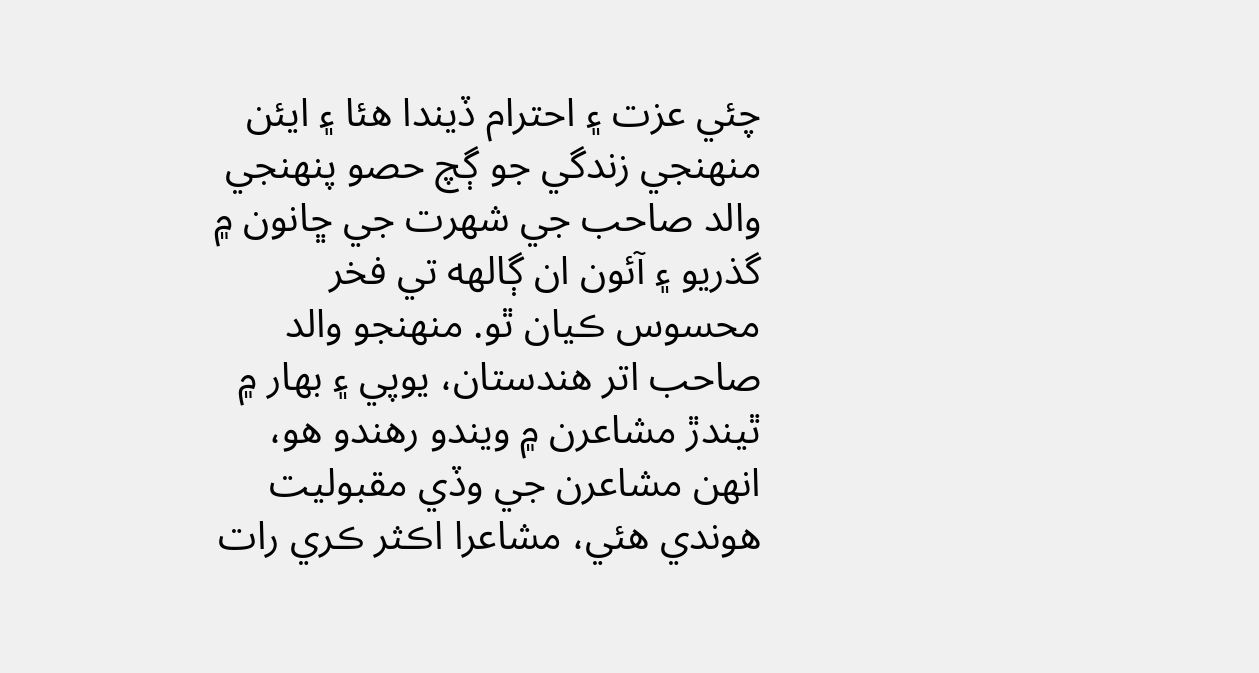چئي عزت ۽ احترام ڏيندا ھئا ۽ ايئن منھنجي زندگي جو ڳچ حصو پنھنجي والد صاحب جي شھرت جي ڇانون ۾ گذريو ۽ آئون ان ڳالھه تي فخر محسوس ڪيان ٿو. منھنجو والد صاحب اتر ھندستان، يوپي ۽ بھار ۾ ٿيندڙ مشاعرن ۾ ويندو رھندو ھو، انھن مشاعرن جي وڏي مقبوليت ھوندي ھئي، مشاعرا اڪثر ڪري رات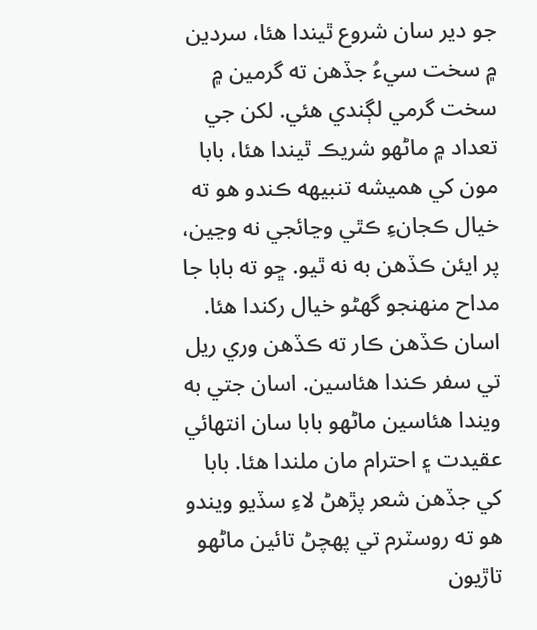جو دير سان شروع ٿيندا ھئا، سردين ۾ سخت سيءُ جڏھن ته گرمين ۾ سخت گرمي لڳندي ھئي. لکن جي تعداد ۾ ماڻهو شريڪ ٿيندا هئا، بابا مون کي ھميشه تنبيھه ڪندو هو ته خيال ڪجانءِ ڪٿي وڃائجي نه وڃين، پر ايئن ڪڏھن به نه ٿيو. ڇو ته بابا جا مداح منھنجو گھڻو خيال رکندا ھئا. اسان ڪڏھن ڪار ته ڪڏھن وري ريل تي سفر ڪندا ھئاسين. اسان جتي به ويندا ھئاسين ماڻھو بابا سان انتھائي عقيدت ۽ احترام مان ملندا ھئا. بابا کي جڏھن شعر پڙھڻ لاءِ سڏيو ويندو هو ته روسٽرم تي پھچڻ تائين ماڻھو تاڙيون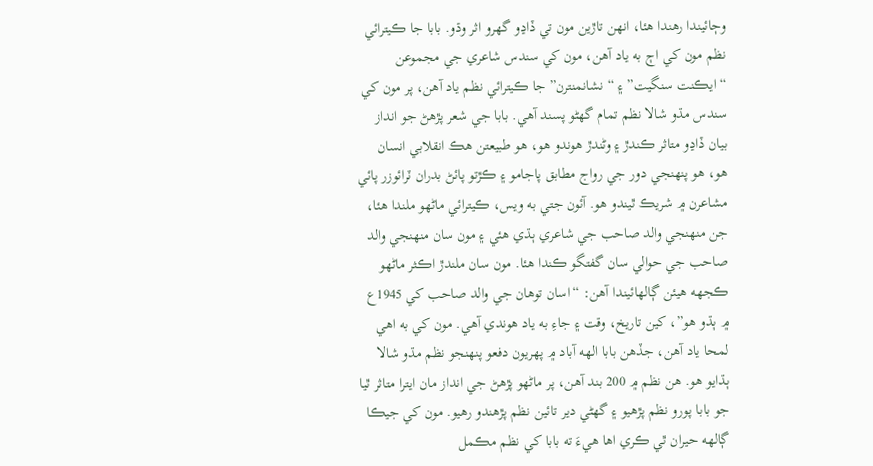وڄائيندا رھندا ھئا، انھن تاڙين مون تي ڏاڍو گھرو اثر وڌو. بابا جا ڪيترائي نظم مون کي اڄ به ياد آھن، مون کي سندس شاعري جي مجموعن “ايڪنت سنگيت” ۽ “نشانمنترن” جا ڪيترائي نظم ياد آھن، پر مون کي سندس مڌو شالا نظم تمام گهڻو پسند آھي. بابا جي شعر پڙھڻ جو انداز بيان ڏاڍو متاثر ڪندڙ ۽ وڻندڙ ھوندو ھو، ھو طبيعتن ھڪ انقلابي انسان ھو، ھو پنھنجي دور جي رواج مطابق پاجامو ۽ ڪڙتو پائڻ بدران ٽرائوزر پائي مشاعرن ۾ شريڪ ٿيندو هو. آئون جتي به ويس، ڪيترائي ماڻهو ملندا هئا، جن منھنجي والد صاحب جي شاعري ٻڌي ھئي ۽ مون سان منھنجي والد صاحب جي حوالي سان گفتگو ڪندا هئا. مون سان ملندڙ اڪثر ماڻھو ڪجھه ھيئن ڳالھائيندا آھن: “اسان توھان جي والد صاحب کي 1945ع ۾ ٻڌو ھو”، کين تاريخ، وقت ۽ جاءِ به ياد ھوندي آھي. مون کي به اھي لمحا ياد آھن، جڏھن بابا الھه آباد ۾ پھريون دفعو پنھنجو نظم مڌو شالا ٻڌايو ھو. ھن نظم ۾ 200 بند آھن، پر ماڻھو پڙھڻ جي انداز مان ايترا متاثر ٿيا جو بابا پورو نظم پڙھيو ۽ گھڻي دير تائين نظم پڙھندو رھيو. مون کي جيڪا ڳالھه حيران ٿي ڪري اھا هيءَ ته بابا کي نظم مڪمل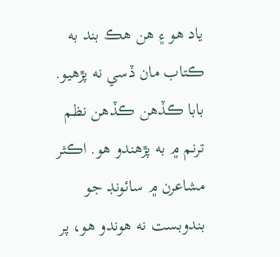ياد ھو ۽ ھن ھڪ بند به ڪتاب مان ڏسي نه پڙھيو. بابا ڪڏھن ڪڏھن نظم ترنم ۾ به پڙھندو ھو. اڪثر مشاعرن ۾ سائونڊ جو بندوبست نه ھوندو ھو، پر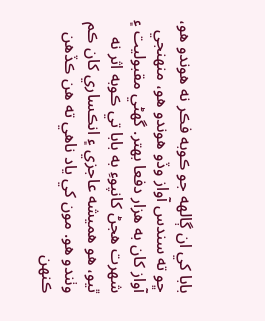بابا کي ان ڳالھه جو ڪوبه فڪر نه ھوندو ھو، ڇو ته سندس آواز وڏو ھوندو ھو، منھنجي آواز کان به ھزار دفعا بھتر. گھڻي مقبوليت ۽ شھرت ھجڻ کانپوءِ به بابا تي ڪوبه اثر نه ٿيو، ھو ھميشه عاجزي ۽ انڪساري کان ڪم وٺندو ھو. مون کي ياد ناھي ته ھن ڪڏھن ڪنھن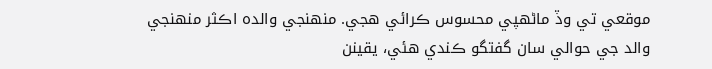موقعي تي وڏ ماڻهپي محسوس ڪرائي ھجي. منھنجي والده اڪثر منھنجي والد جي حوالي سان گفتگو ڪندي ھئي، يقينن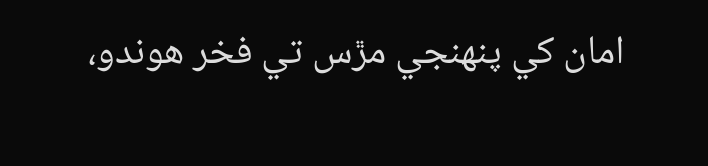امان کي پنھنجي مڙس تي فخر ھوندو،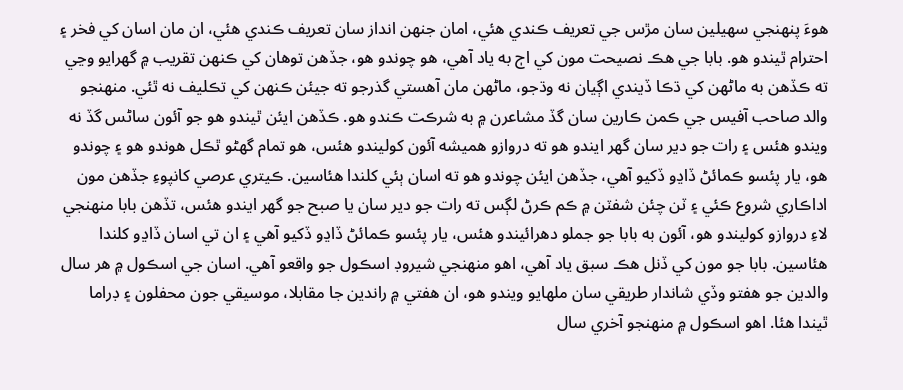ھوءَ پنھنجي سھيلين سان مڙس جي تعريف ڪندي ھئي، امان جنھن انداز سان تعريف ڪندي ھئي، ان مان اسان کي فخر ۽ احترام ٿيندو ھو. بابا جي ھڪ نصيحت مون کي اڄ به ياد آھي، ھو چوندو هو، جڏھن توھان کي ڪنھن تقريب ۾ گھرايو وڃي ته ڪڏھن به ماڻھن کي ڌڪا ڏيندي اڳيان نه وڌجو، ماڻھن مان آھستي گذرجو ته جيئن ڪنھن کي تڪليف نه ٿئي. منھنجو والد صاحب آفيس جي ڪمن ڪارين سان گڏ مشاعرن ۾ به شرڪت ڪندو هو. ڪڏھن ايئن ٿيندو ھو جو آئون ساڻس گڏ نه ويندو ھئس ۽ رات جو دير سان گھر ايندو هو ته دروازو ھميشه آئون کوليندو ھئس، ھو تمام گھڻو ٿڪل ھوندو ھو ۽ چوندو هو، يار پئسو ڪمائڻ ڏاڍو ڏکيو آهي، جڏھن ايئن چوندو هو ته اسان ٻئي کلندا ھئاسين. ڪيتري عرصي کانپوءِ جڏھن مون اداڪاري شروع ڪئي ۽ ٽن چئن شفٽن ۾ ڪم ڪرڻ لڳس ته رات جو دير سان يا صبح جو گھر ايندو ھئس، تڏھن بابا منھنجي لاءِ دروازو کوليندو هو، آئون به بابا جو جملو دھرائيندو ھئس، يار پئسو ڪمائڻ ڏاڍو ڏکيو آهي ۽ ان تي اسان ڏاڍو کلندا ھئاسين. بابا جو مون کي ڏنل ھڪ سبق ياد آھي، اھو منھنجي شيروڊ اسڪول جو واقعو آھي. اسان جي اسڪول ۾ ھر سال والدين جو ھفتو وڏي شاندار طريقي سان ملھايو ويندو ھو، ان ھفتي ۾ راندين جا مقابلا، موسيقي جون محفلون ۽ ڊراما ٿيندا ھئا. اھو اسڪول ۾ منھنجو آخري سال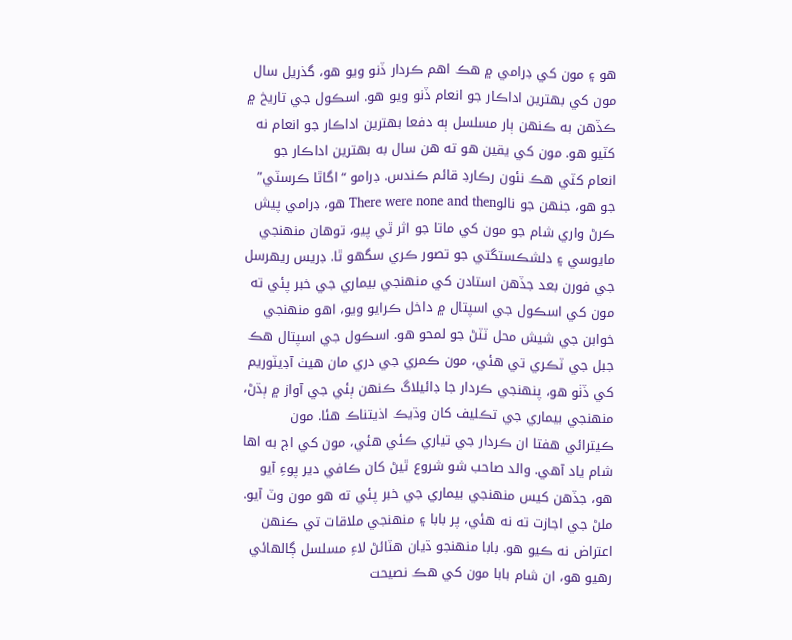ھو ۽ مون کي ڊرامي ۾ ھڪ اھم ڪردار ڏنو ويو هو، گذريل سال مون کي بھترين اداڪار جو انعام ڏنو ويو هو. اسڪول جي تاريخ ۾ ڪڏھن به ڪنھن ٻار مسلسل ٻه دفعا بھترين اداڪار جو انعام نه کٽيو هو. مون کي يقين ھو ته ھن سال به بھترين اداڪار جو انعام کٽي ھڪ نئون رڪارڊ قائم ڪندس. ڊرامو “اگاٿا ڪرسٽي” جو ھو، جنھن جو نالوThere were none and then هو، ڊرامي پيش ڪرڻ واري شام جو مون کي ماتا جو اثر ٿي پيو، توھان منھنجي مايوسي ۽ دلشڪستگتي جو تصور ڪري سگھو ٿا. ڊريس ريھرسل جي فورن بعد جڏھن استادن کي منھنجي بيماري جي خبر پئي ته مون کي اسڪول جي اسپتال ۾ داخل ڪرايو ويو، اھو منھنجي خوابن جي شيش محل ٽٽڻ جو لمحو هو. اسڪول جي اسپتال ھڪ جبل جي ٽڪري تي ھئي، مون ڪمري جي دري مان ھيٺ آڊيٽوريم کي ڏٺو ھو، پنھنجي ڪردار جا ڊائيلاگ ڪنھن ٻئي جي آواز ۾ ٻڌڻ، منھنجي بيماري جي تڪليف کان وڌيڪ اذيتناڪ ھئا. مون ڪيترائي ھفتا ان ڪردار جي تياري ڪئي ھئي، مون کي اڄ به اھا شام ياد آھي. والد صاحب شو شروع ٿيڻ کان ڪافي دير پوءِ آيو ھو، جڏھن کيس منھنجي بيماري جي خبر پئي ته ھو مون وٽ آيو. ملڻ جي اجازت ته نه ھئي، پر بابا ۽ منھنجي ملاقات تي ڪنھن اعتراض نه ڪيو ھو. بابا منھنجو ڌيان ھٽائڻ لاءِ مسلسل ڳالھائي رھيو ھو، ان شام بابا مون کي هڪ نصيحت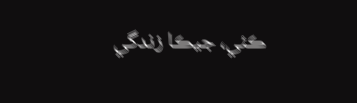ڪئي، جيڪا زندگي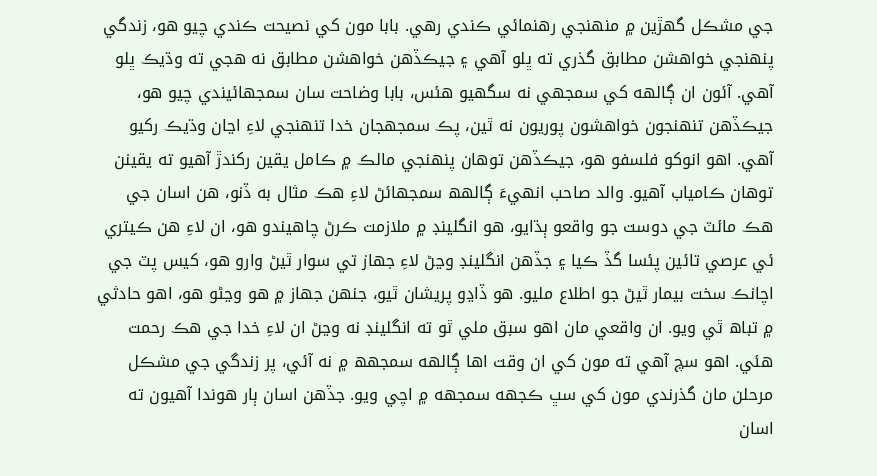جي مشڪل گھڙين ۾ منھنجي رھنمائي ڪندي رھي. بابا مون کي نصيحت ڪندي چيو ھو، زندگي پنھنجي خواھشن مطابق گذري ته ڀلو آھي ۽ جيڪڏھن خواھشن مطابق نه ھجي ته وڌيڪ ڀلو آھي. آئون ان ڳالھه کي سمجھي نه سگھيو ھئس، بابا وضاحت سان سمجھائيندي چيو ھو، جيڪڏهن تنھنجون خواهشون پوريون نه ٿين، پڪ سمجھجان خدا تنھنجي لاءِ اڃان وڌيڪ رکيو آھي. اھو انوکو فلسفو ھو، جيڪڏھن توھان پنھنجي مالڪ ۾ ڪامل يقين رکندڙ آھيو ته يقينن توھان ڪامياب آھيو. والد صاحب انھيءَ ڳالهھ سمجھائڻ لاءِ ھڪ مثال به ڏنو، ھن اسان جي ھڪ مائٽ جي دوست جو واقعو ٻڌايو، ھو انگلينڊ ۾ ملازمت ڪرڻ چاھيندو ھو، ان لاءِ ھن ڪيتري ئي عرصي تائين پئسا گڏ ڪيا ۽ جڏھن انگلينڊ وڃڻ لاءِ جھاز تي سوار ٿيڻ وارو هو، کيس پٽ جي اچانڪ سخت بيمار ٿيڻ جو اطلاع مليو. ھو ڏاڍو پريشان ٿيو، جنھن جھاز ۾ ھو وڃڻو ھو، اھو حادثي ۾ تباھ ٿي ويو. ان واقعي مان اھو سبق ملي ٿو ته انگلينڊ نه وڃڻ ان لاءِ خدا جي ھڪ رحمت ھئي. اھو سچ آھي ته مون کي ان وقت اھا ڳالھه سمجهھ ۾ نه آئي، پر زندگي جي مشڪل مرحلن مان گذرندي مون کي سڀ ڪجھه سمجھه ۾ اچي ويو. جڏھن اسان ٻار ھوندا آھيون ته اسان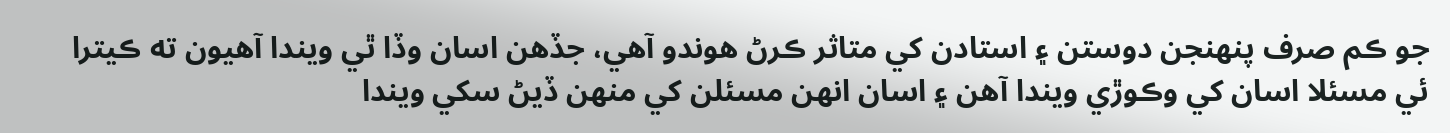جو ڪم صرف پنھنجن دوستن ۽ استادن کي متاثر ڪرڻ ھوندو آھي، جڏھن اسان وڏا ٿي ويندا آھيون ته ڪيترا ئي مسئلا اسان کي وڪوڙي ويندا آهن ۽ اسان انھن مسئلن کي منھن ڏيڻ سکي ويندا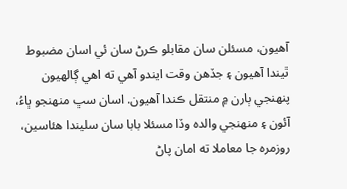آھيون، مسئلن سان مقابلو ڪرڻ سان ئي اسان مضبوط ٿيندا آھيون ۽ جڏھن وقت ايندو آھي ته اھي ڳالھيون پنھنجي ٻارن ۾ منتقل ڪندا آھيون. اسان سڀ منھنجو ڀاءُ، آئون ۽ منھنجي والده وڏا مسئلا بابا سان سليندا ھئاسين، روزمره جا معاملا ته امان پاڻ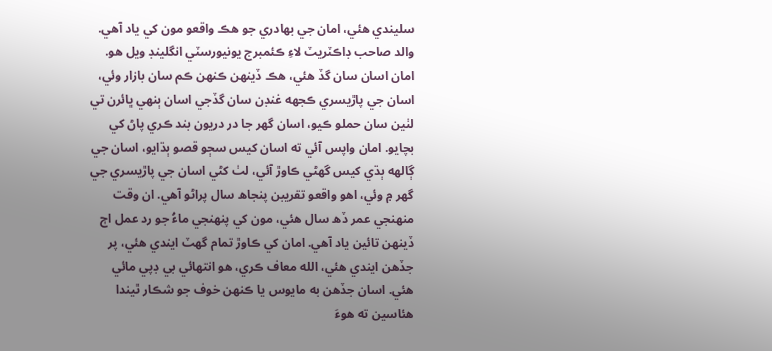سليندي ھئي، امان جي بھادري جو ھڪ واقعو مون کي ياد آهي. والد صاحب ڊاڪٽريٽ لاءِ ڪئمبرج يونيورسٽي انگلينڊ ويل ھو. امان اسان سان گڏ ھئي، ھڪ ڏينھن ڪنھن ڪم سان بازار وئي، اسان جي پاڙيسري ڪجھه غنڊن سان گڏجي اسان ٻنھي ڀائرن تي لٺين سان حملو ڪيو، اسان گھر جا در دريون بند ڪري پاڻ کي بچايو. امان واپس آئي ته اسان کيس سڄو قصو ٻڌايو، اسان جي ڳالھه ٻڌي کيس گھڻي ڪاوڙ آئي، لٺ کڻي اسان جي پاڙيسري جي گھر ۾ وئي، اھو واقعو تقريبن پنجاھ سال پراڻو آھي. ان وقت منھنجي عمر ڏھ سال ھئي، مون کي پنھنجي ماءُ جو رد عمل اڄ ڏينھن تائين ياد آھي. امان کي ڪاوڙ تمام گھٽ ايندي ھئي، پر جڏھن ايندي ھئي، الله معاف ڪري، ھو انتھائي بي ڊپي مائي ھئي. اسان جڏھن به مايوس يا ڪنھن خوف جو شڪار ٿيندا ھئاسين ته ھوءَ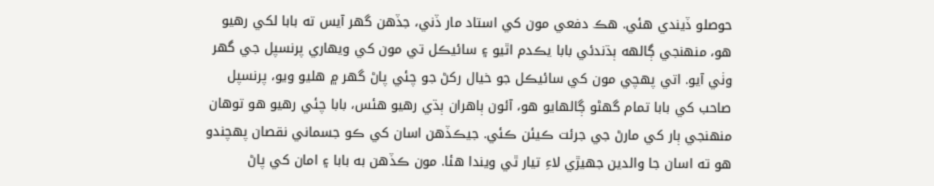حوصلو ڏيندي ھئي. ھڪ دفعي مون کي استاد مار ڏني، جڏھن گھر آيس ته بابا لکي رھيو ھو، منھنجي ڳالھه ٻڌندئي بابا يڪدم اٿيو ۽ سائيڪل تي مون کي ويھاري پرنسپل جي گھر وٺي آيو. اتي پھچي مون کي سائيڪل جو خيال رکڻ جو چئي پاڻ گھر ۾ ھليو ويو، پرنسپل صاحب کي بابا تمام گهڻو ڳالھايو ھو، آئون ٻاھران ٻڌي رھيو ھئس، بابا چئي رھيو ھو توھان منھنجي ٻار کي مارڻ جي جرئت ڪيئن ڪئي. جيڪڏهن اسان کي ڪو جسماني نقصان پھچندو ھو ته اسان جا والدين جھيڙي لاءِ تيار ٿي ويندا هئا. مون ڪڏھن به بابا ۽ امان کي پاڻ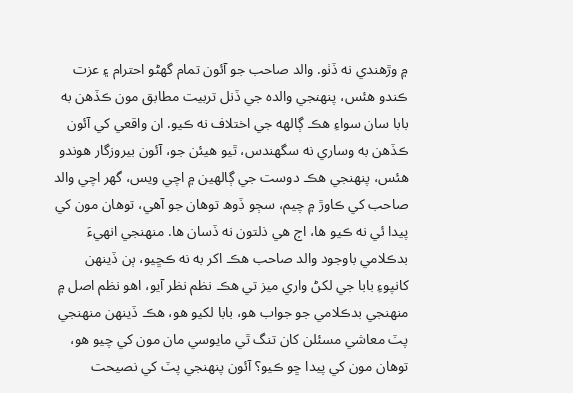۾ وڙھندي نه ڏٺو. والد صاحب جو آئون تمام گھڻو احترام ۽ عزت ڪندو ھئس، پنھنجي والده جي ڏنل تربيت مطابق مون ڪڏھن به بابا سان سواءِ ھڪ ڳالھه جي اختلاف نه ڪيو. ان واقعي کي آئون ڪڏھن به وساري نه سگھندس، ٿيو ھيئن جو، آئون بيروزگار ھوندو ھئس، پنھنجي ھڪ دوست جي ڳالھين ۾ اچي ويس، گھر اچي والد صاحب کي ڪاوڙ ۾ چيم، سڄو ڏوھ توھان جو آھي، توھان مون کي پيدا ئي نه ڪيو ھا، اڄ ھي ذلتون نه ڏسان ھا. منھنجي انھيءَ بدڪلامي باوجود والد صاحب ھڪ اکر به نه ڪڇيو، ٻن ڏينھن کانپوءِ بابا جي لکڻ واري ميز تي ھڪ نظم نظر آيو، اھو نظم اصل ۾ منھنجي بدڪلامي جو جواب ھو، بابا لکيو ھو، ھڪ ڏينھن منھنجي پٽ معاشي مسئلن کان تنگ ٿي مايوسي مان مون کي چيو ھو، توھان مون کي پيدا ڇو ڪيو؟ آئون پنھنجي پٽ کي نصيحت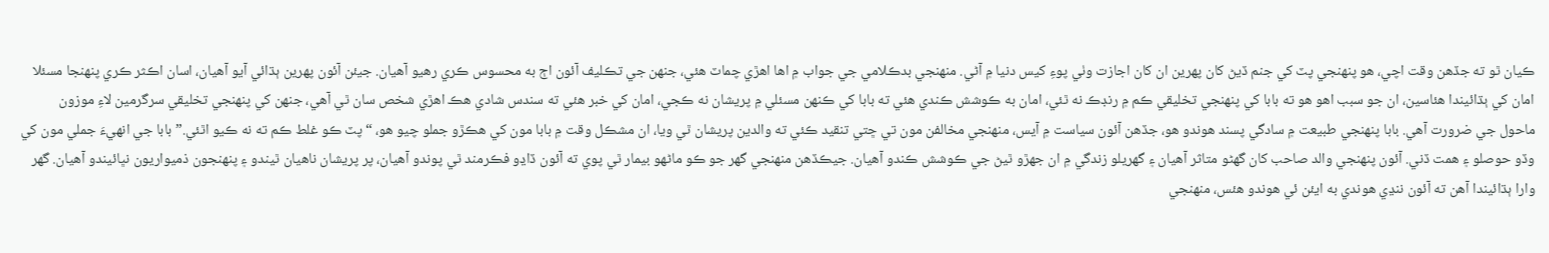ڪيان ٿو ته جڏھن وقت اچي، ھو پنھنجي پٽ کي جنم ڏيڻ کان پھرين ان کان اجازت وٺي پوءِ کيس دنيا ۾ آڻي. منھنجي بدڪلامي جي جواب ۾ اھا اھڙي چماٽ ھئي، جنھن جي تڪليف آئون اڄ به محسوس ڪري رھيو آھيان. جيئن آئون پھرين ٻڌائي آيو آهيان، اسان اڪثر ڪري پنھنجا مسئلا امان کي ٻڌائيندا ھئاسين، ان جو سبب اهو هو ته بابا کي پنھنجي تخليقي ڪم ۾ رنڊڪ نه ٿئي، امان به ڪوشش ڪندي ھئي ته بابا کي ڪنھن مسئلي ۾ پريشان نه ڪجي، امان کي خبر ھئي ته سندس شادي ھڪ اھڙي شخص سان ٿي آھي، جنھن کي پنھنجي تخليقي سرگرمين لاءِ موزون ماحول جي ضرورت آھي. بابا پنھنجي طبيعت ۾ سادگي پسند ھوندو ھو، جڏھن آئون سياست ۾ آيس، منھنجي مخالفن مون تي ڇتي تنقيد ڪئي ته والدين پريشان ٿي ويا، ان مشڪل وقت ۾ بابا مون کي ھڪڙو جملو چيو ھو، “پٽ ڪو غلط ڪم ته نه ڪيو اٿئي.” بابا جي انھيءَ جملي مون کي وڏو حوصلو ۽ ھمت ڏني. آئون پنھنجي والد صاحب کان گھڻو متاثر آھيان ۽ گھريلو زندگي ۾ ان جھڙو ٿيڻ جي ڪوشش ڪندو آھيان. جيڪڏهن منھنجي گھر جو ڪو ماڻھو بيمار ٿي پوي ته آئون ڏاڍو فڪرمند ٿي پوندو آھيان، پر پريشان ناھيان ٿيندو ۽ پنھنجون ذميواريون نڀائيندو آھيان. گھر وارا ٻڌائيندا آهن ته آئون ننڍي ھوندي به ايئن ئي ھوندو ھئس، منھنجي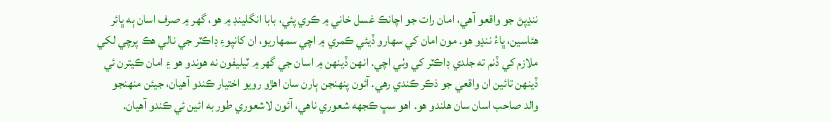ننڍپڻ جو واقعو آھي، امان رات جو اچانڪ غسل خاني ۾ ڪري پئي، بابا انگلينڊ ۾ ھو، گھر ۾ صرف اسان ٻه ڀائر ھئاسين، ڀاءُ ننڍو ھو. مون امان کي سھارو ڏيئي ڪمري ۾ اچي سمھاريو، ان کانپوءِ ڊاڪٽر جي نالي ھڪ پرچي لکي ملازم کي ڏنم ته جلدي ڊاڪٽر کي وٺي اچي. انھن ڏينھن ۾ اسان جي گھر ۾ ٽيليفون نه ھوندو ھو ۽ امان ڪيترن ئي ڏينھن تائين ان واقعي جو ذڪر ڪندي رھي. آئون پنھنجن ٻارن سان اھڙو رويو اختيار ڪندو آھيان، جيئن منھنجو والد صاحب اسان سان ھلندو ھو. اھو سڀ ڪجھه شعوري ناھي، آئون لاشعوري طور به ائين ئي ڪندو آھيان.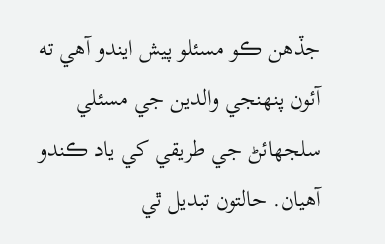جڏھن ڪو مسئلو پيش ايندو آهي ته آئون پنھنجي والدين جي مسئلي سلجھائڻ جي طريقي کي ياد ڪندو آھيان. حالتون تبديل ٿي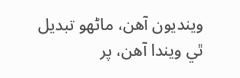وينديون آھن، ماڻھو تبديل ٿي ويندا آهن، پر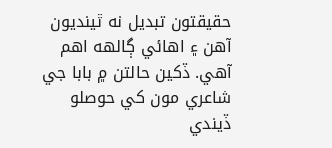حقيقتون تبديل نه ٿينديون آهن ۽ اھائي ڳالھه اھم آھي. ڏکين حالتن ۾ بابا جي شاعري مون کي حوصلو ڏيندي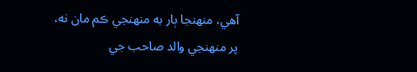آهي، منھنجا ٻار به منھنجي ڪم مان نه، پر منھنجي والد صاحب جي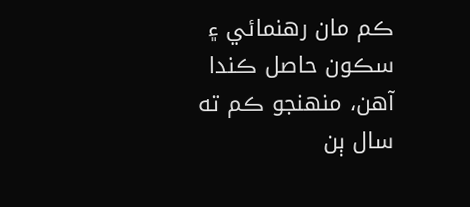ڪم مان رھنمائي ۽ سڪون حاصل ڪندا آهن، منھنجو ڪم ته سال ٻن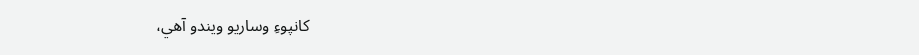کانپوءِ وساريو ويندو آهي،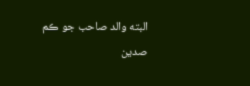البته والد صاحب جو ڪم صدين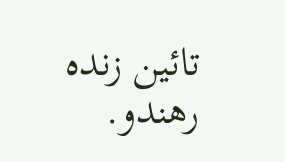تائين زنده رھندو.